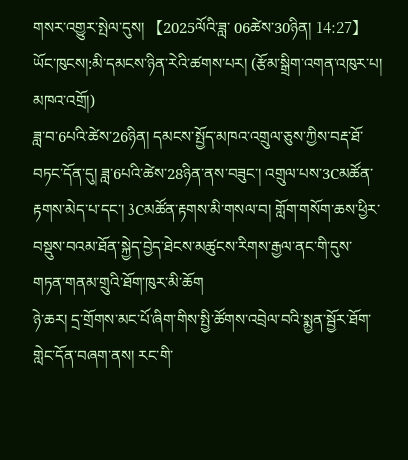གསར་འགྱུར་སྤེལ་དུས། 【2025ལོའི་ཟླ་ 06ཚེས་30ཉིན། 14:27】 ཡོང་ཁུངས།:མི་དམངས་ཉིན་རེའི་ཚགས་པར། (རྩོམ་སྒྲིག་འགན་འཁུར་པ། མཁའ་འགྲོ།)
ཟླ་བ་6པའི་ཚེས་26ཉིན། དམངས་སྤྱོད་མཁའ་འགྲུལ་ཅུས་ཀྱིས་བརྡ་ཐོ་བཏང་དོན་དུ། ཟླ་6པའི་ཚེས་28ཉིན་ནས་བཟུང་། འགྲུལ་པས་3Cམཚོན་རྟགས་མེད་པ་དང་། 3Cམཚོན་རྟགས་མི་གསལ་བ། གློག་གསོག་ཆས་ཕྱིར་བསྡུས་བའམ་ཐོན་སྐྱེད་བྱེད་ཐེངས་མཚུངས་རིགས་རྒྱལ་ནང་གི་དུས་གཏན་གནམ་གྲུའི་ཐོག་ཁུར་མི་ཆོག
ཉེ་ཆར། དྲ་གྲོགས་མང་པོ་ཞིག་གིས་སྤྱི་ཚོགས་འབྲེལ་བའི་སྨྱན་སྦྱོར་ཐོག་གླེང་དོན་བཞག་ནས། རང་གི་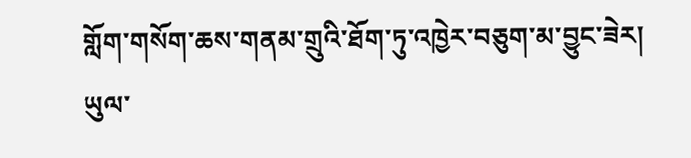གློག་གསོག་ཆས་གནམ་གྲུའི་ཐོག་ཏུ་འཁྱེར་བཅུག་མ་བྱུང་ཟེར། ཡུལ་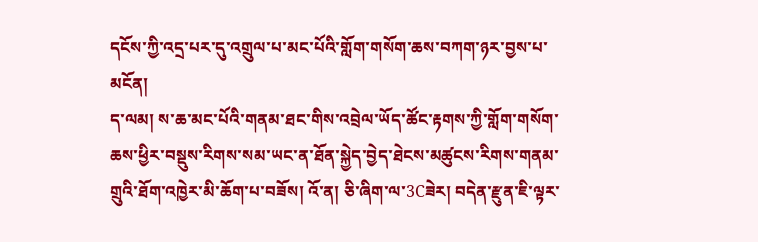དངོས་ཀྱི་འདྲ་པར་དུ་འགྲུལ་པ་མང་པོའི་གློག་གསོག་ཆས་བཀག་ཉར་བྱས་པ་མངོན།
ད་ལམ། ས་ཆ་མང་པོའི་གནམ་ཐང་གིས་འབྲེལ་ཡོད་ཚོང་རྟགས་ཀྱི་གློག་གསོག་ཆས་ཕྱིར་བསྡུས་རིགས་སམ་ཡང་ན་ཐོན་སྐྱེད་བྱེད་ཐེངས་མཚུངས་རིགས་གནམ་གྲུའི་ཐོག་འཁྱེར་མི་ཆོག་པ་བཟོས། འོ་ན། ཅི་ཞིག་ལ་3Cཟེར། བདེན་རྫུན་ཇི་ལྟར་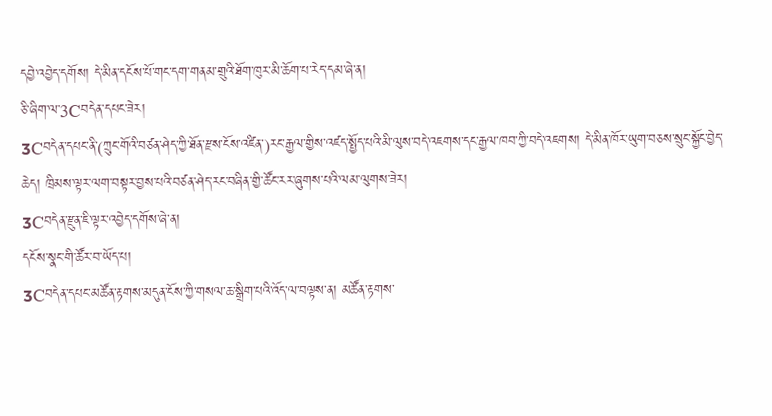དབྱེ་འབྱེད་དགོས། དེ་མིན་དངོས་པོ་གང་དག་གནམ་གྲུའི་ཐོག་ཁུར་མི་ཆོག་པ་རེད་དམ་ཞེ་ན།
ཅི་ཞིག་ལ་3Cབདེན་དཔང་ཟེར།
3Cབདེན་དཔང་ནི་(ཀྲུང་གོའི་བཙན་ཤེད་ཀྱི་ཐོན་རྫས་ངོས་འཛིན་)རང་རྒྱལ་གྱིས་འཛད་སྤྱོད་པའི་མི་ལུས་བདེ་འཇགས་དང་རྒྱལ་ཁབ་ཀྱི་བདེ་འཇགས། དེ་མིན་ཁོར་ཡུག་བཅས་སྲུང་སྐྱོང་བྱེད་ཆེད། ཁྲིམས་ལྟར་ལག་བསྟར་བྱས་པའི་བཙན་ཤེད་རང་བཞིན་གྱི་ཚོང་རར་ཞུགས་པའི་ལམ་ལུགས་ཟེར།
3Cབདེན་རྫུན་ཇི་ལྟར་འབྱེད་དགོས་ཞེ་ན།
དངོས་སྣང་གི་ཚོར་བ་ཡོད་པ།
3Cབདེན་དཔང་མཚོན་རྟགས་མདུན་ངོས་ཀྱི་གསལ་ཆ་སྒྲིག་པའི་འོད་ལ་བལྟས་ན། མཚོན་རྟགས་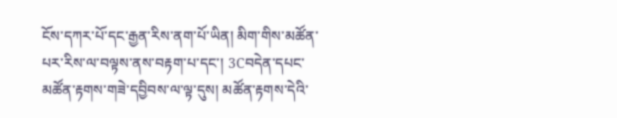ངོས་དཀར་པོ་དང་རྒྱན་རིས་ནག་པོ་ཡིན། མིག་གིས་མཚོན་པར་རིས་ལ་བལྟས་ནས་བརྟག་པ་དང་། 3Cབདེན་དཔང་མཚོན་རྟགས་གཟེ་དབྱིབས་ལ་ལྟ་དུས། མཚོན་རྟགས་དེའི་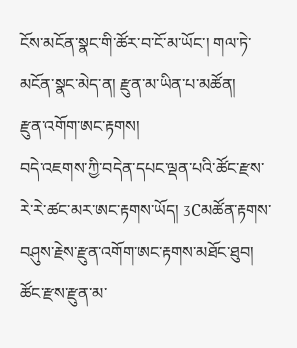ངོས་མངོན་སྣང་གི་ཚོར་བ་ངོ་མ་ཡོང་། གལ་ཏེ་མངོན་སྣང་མེད་ན། རྫུན་མ་ཡིན་པ་མཚོན།
རྫུན་འགོག་ཨང་རྟགས།
བདེ་འཇགས་ཀྱི་བདེན་དཔང་ལྡན་པའི་ཚོང་རྫས་རེ་རེ་ཚང་མར་ཨང་རྟགས་ཡོད། 3Cམཚོན་རྟགས་བཤུས་རྗེས་རྫུན་འགོག་ཨང་རྟགས་མཐོང་ཐུབ། ཚོང་རྫས་རྫུན་མ་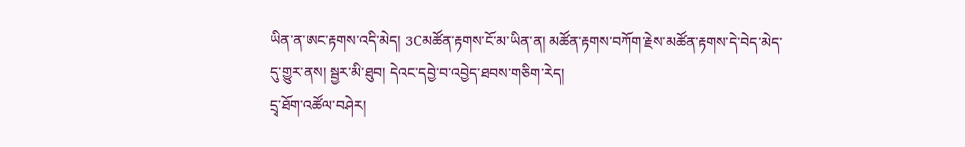ཡིན་ན་ཨང་རྟགས་འདི་མེད། 3Cམཚོན་རྟགས་ངོ་མ་ཡིན་ན། མཚོན་རྟགས་བཀོག་རྗེས་མཚོན་རྟགས་དེ་བེད་མེད་དུ་གྱུར་ནས། སྦྱར་མི་ཐུབ། དེའང་དབྱེ་བ་འབྱེད་ཐབས་གཅིག་རེད།
དྲྭ་ཐོག་འཚོལ་བཤེར།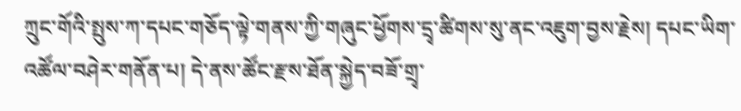ཀྲུང་གོའི་སྤུས་ཀ་དཔང་གཅོད་ལྟེ་གནས་ཀྱི་གཞུང་ཕྱོགས་དྲྭ་ཚིགས་སུ་ནང་འཇུག་བྱས་རྗེས། དཔང་ཡིག་འཚོལ་བཤེར་གནོན་པ། དེ་ནས་ཚོང་རྫས་ཐོན་སྐྱེད་བཟོ་གྲྭ་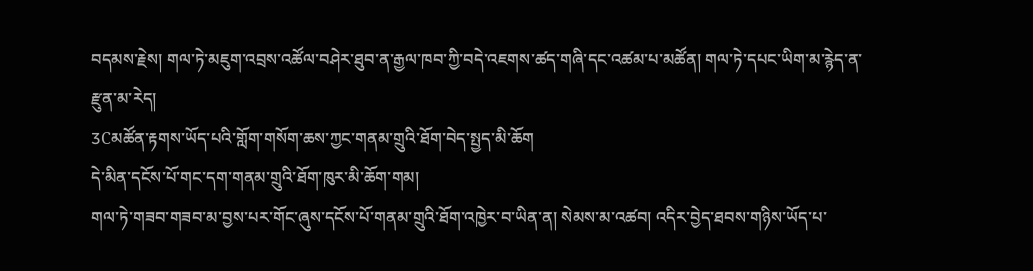བདམས་རྗེས། གལ་ཏེ་མཇུག་འབྲས་འཚོལ་བཤེར་ཐུབ་ན་རྒྱལ་ཁབ་ཀྱི་བདེ་འཇགས་ཚད་གཞི་དང་འཚམ་པ་མཚོན། གལ་ཏེ་དཔང་ཡིག་མ་རྙེད་ན་རྫུན་མ་རེད།
3Cམཚོན་རྟགས་ཡོད་པའི་གློག་གསོག་ཆས་ཀྱང་གནམ་གྲུའི་ཐོག་བེད་སྤྱད་མི་ཆོག
དེ་མིན་དངོས་པོ་གང་དག་གནམ་གྲུའི་ཐོག་ཁུར་མི་ཆོག་གམ།
གལ་ཏེ་གཟབ་གཟབ་མ་བྱས་པར་གོང་ཞུས་དངོས་པོ་གནམ་གྲུའི་ཐོག་འཁྱེར་བ་ཡིན་ན། སེམས་མ་འཚབ། འདིར་བྱེད་ཐབས་གཉིས་ཡོད་པ་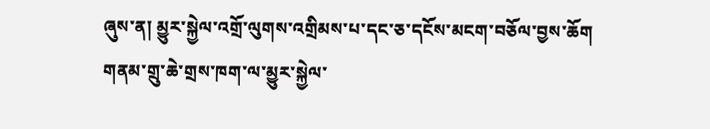ཞུས་ན། མྱུར་སྐྱེལ་འགྲོ་ལུགས་འགྲིམས་པ་དང་ཅ་དངོས་མངག་བཅོལ་བྱས་ཆོག
གནམ་གྲུ་ཆེ་གྲས་ཁག་ལ་མྱུར་སྐྱེལ་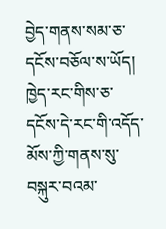བྱེད་གནས་སམ་ཅ་དངོས་བཅོལ་ས་ཡོད། ཁྱེད་རང་གིས་ཅ་དངོས་དེ་རང་གི་འདོད་མོས་ཀྱི་གནས་སུ་བསྐུར་བའམ་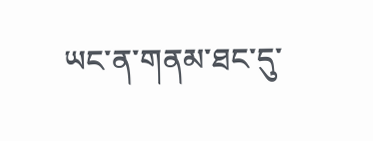ཡང་ན་གནམ་ཐང་དུ་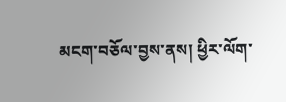མངག་བཅོལ་བྱས་ནས། ཕྱིར་ལོག་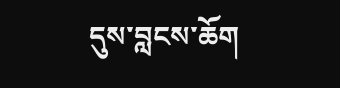དུས་བླངས་ཆོག